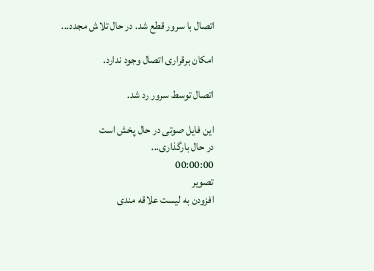اتصال با سرور قطع شد. در حال تلاش مجدد...

امکان برقراری اتصال وجود ندارد.

اتصال توسط سرور رد شد.

این فایل صوتی در حال پخش است
در حال بارگذاری...
00:00:00
تصویر
افزودن به لیست علاقه مندی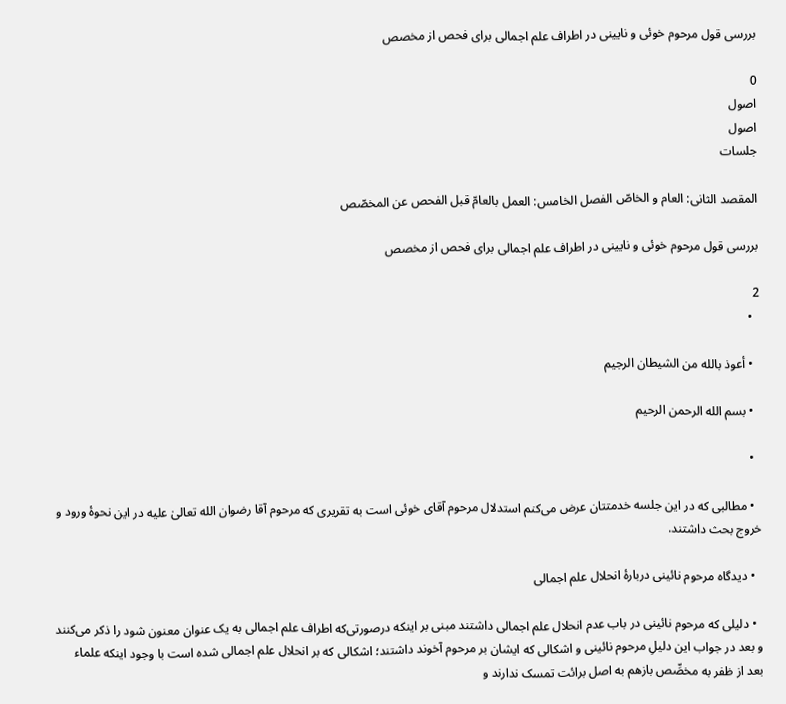بررسی قول مرحوم خوئی و نایینی در اطراف علم اجمالی برای فحص از مخصص

0
اصول
اصول
جلسات

المقصد الثانی: العام و الخاصّ الفصل الخامس: العمل بالعامّ قبل الفحص عن المخصّص

بررسی قول مرحوم خوئی و نایینی در اطراف علم اجمالی برای فحص از مخصص

2
  •

  • أعوذ بالله من الشیطان الرجیم

  • بسم الله الرحمن الرحیم

  •

  • مطالبی که در این جلسه خدمتتان عرض می‌کنم استدلال مرحوم آقای خوئی است به تقریری که مرحوم آقا رضوان الله تعالیٰ علیه در این نحوۀ ورود و خروج بحث داشتند.

  • دیدگاه مرحوم نائینی دربارۀ انحلال علم اجمالی

  • دلیلی که مرحوم نائینی در باب عدم انحلال علم اجمالی داشتند مبنی بر اینکه درصورتی‌که اطراف علم اجمالی به یک عنوان معنون شود را ذکر می‌کنند و بعد در جواب این دلیلِ مرحوم نائینی و اشکالی که ایشان بر مرحوم آخوند داشتند؛ اشکالی که بر انحلال علم اجمالی شده است با وجود اینکه علماء بعد از ظفر به مخصِّص بازهم به اصل برائت تمسک ندارند و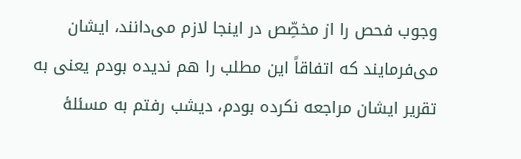وجوب فحص را از مخصِّص در اینجا لازم می‌دانند، ایشان می‌فرمایند که اتفاقاً این مطلب را هم ندیده بودم یعنی به تقریر ایشان مراجعه نکرده بودم، دیشب رفتم به مسئلۀ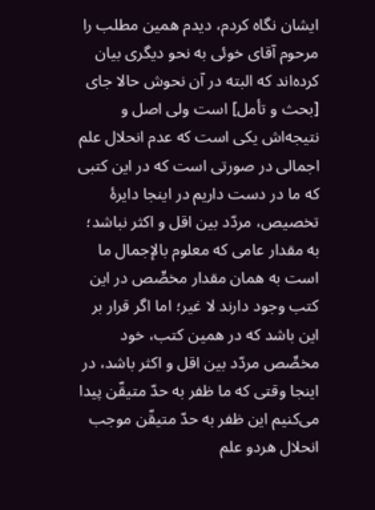ایشان نگاه کردم، دیدم همین مطلب را مرحوم آقای خوئی به نحو دیگری بیان کرده‌اند که البته در آن نحوش حالا جای [بحث و تأمل] است ولی اصل و نتیجه‌اش یکی است که عدم انحلال علم اجمالی در صورتی است که در این کتبی که ما در دست داریم در اینجا دایرۀ تخصیص، مردّد بین اقل و اکثر نباشد؛ به مقدار عامی که معلوم بالإجمال ما است به همان مقدار مخصِّص در این کتب وجود دارند لا غیر؛ اما اگر قرار بر این باشد که در همین کتب، خود مخصِّص مردّد بین اقل و اکثر باشد، در اینجا وقتی که ما ظفر به حدّ متیقّن پیدا می‌کنیم این ظفر به حدّ متیقّن موجب انحلال هردو علم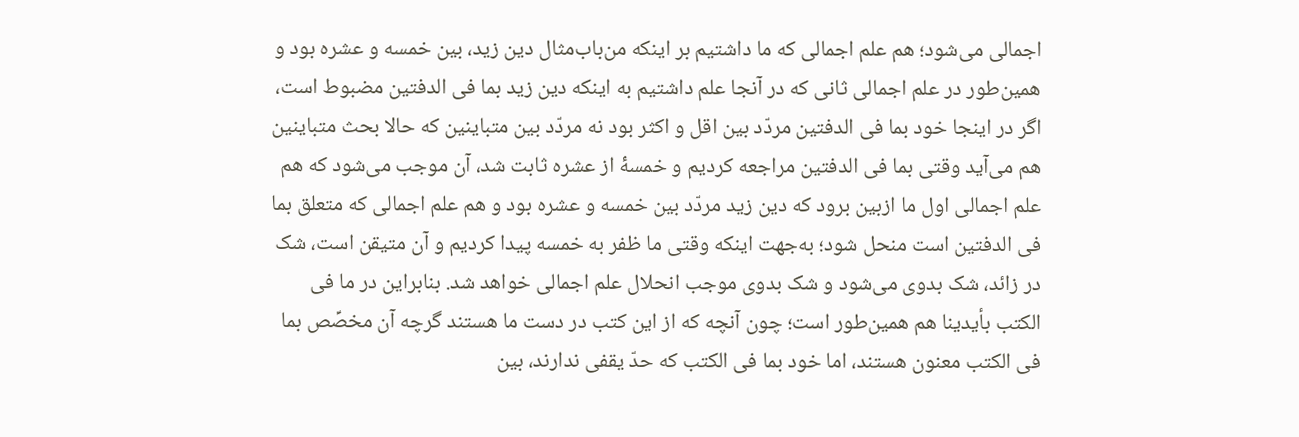اجمالی می‌شود؛ هم علم اجمالی که ما داشتیم بر اینکه من‌باب‌مثال دین زید، بین خمسه و عشره بود و همین‌طور در علم اجمالی ثانی که در آنجا علم داشتیم به اینکه دین زید بما فی الدفتین مضبوط است، اگر در اینجا خود بما فی الدفتین مردّد بین اقل و اکثر بود نه مردّد بین متباینین که حالا بحث متباینین هم می‌آید وقتی بما فی الدفتین مراجعه کردیم و خمسۀ از عشره ثابت شد، آن موجب می‌شود که هم علم اجمالی اول ما ازبین برود که دین زید مردّد بین خمسه و عشره بود و هم علم اجمالی که متعلق بما فی الدفتین است منحل شود؛ به‌جهت اینکه وقتی ما ظفر به خمسه پیدا کردیم و آن متیقن است، شک در زائد، شک بدوی می‌شود و شک بدوی موجب انحلال علم اجمالی خواهد شد. بنابراین در ما فی الکتب بأیدینا هم همین‌طور است؛ چون آنچه که از این کتب در دست ما هستند گرچه آن مخصِّص بما فی الکتب معنون هستند، اما خود بما فی الکتب که حدّ یقفی ندارند، بین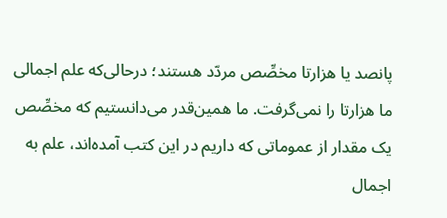پانصد یا هزارتا مخصِّص مردّد هستند؛ درحالی‌که علم اجمالی ما هزارتا را نمی‌گرفت. ما همین‌قدر می‌دانستیم که مخصِّص یک مقدار از عموماتی که داریم در این کتب آمده‌اند، علم به اجمال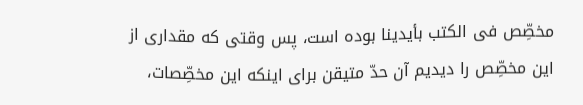مخصِّص فی الکتب بأیدینا بوده است، پس وقتی که مقداری از این مخصِّص را دیدیم آن حدّ متیقن برای اینکه این مخصِّصات،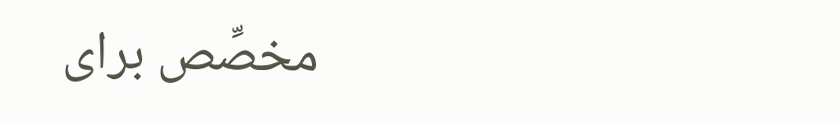مخصِّص برای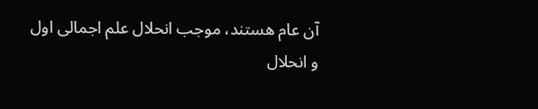آن عام هستند، موجب انحلال علم اجمالی اول و انحلال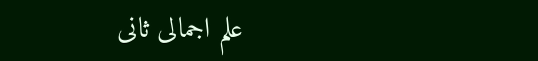علم اجمالی ثانی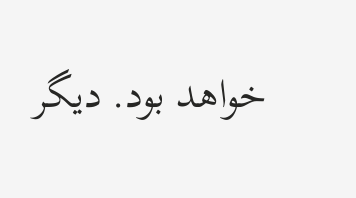خواهد بود. دیگر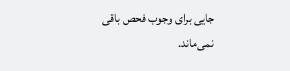جایی برای وجوب فحص باقی نمی‌ماند.